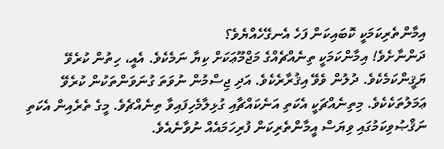އިމާންތެރިކަމަކީ ކޮބައިކަން ފަހެ އެނގޭހެއްޔެވެ؟
ދަންނާށެވެ! އިމާންކަމަކީ ތިނެއްޗެއްގެ މަޖްމޫޢަކަށް ކިޔާ ނަމެކެވެ. އެއީ، ހިތުން ކުރެވޭ ޔަޤީންކަމެކެވެ. ދުލުން ވެވޭ އިޤުރާރެކެވެ. އަދި ޖިސްމުން ނުވަތަ ގުނަވަންތަކުން ކުރެވޭ ޢަމަލުތަކެކެވެ. މިތިނެއްޗަކީ އެކަތި އަނެކައްޗާއި ގުޅިލާމެހިފައިވާ ތިނެއްޗެވެ. މީގެ ތެރެއިން އެކަތި ނަޤްޞުވިކަމުގައި ވިޔަސް އީމާންތެރިކަން ފުރިހަމައެއް ނުވާނެއެވެ.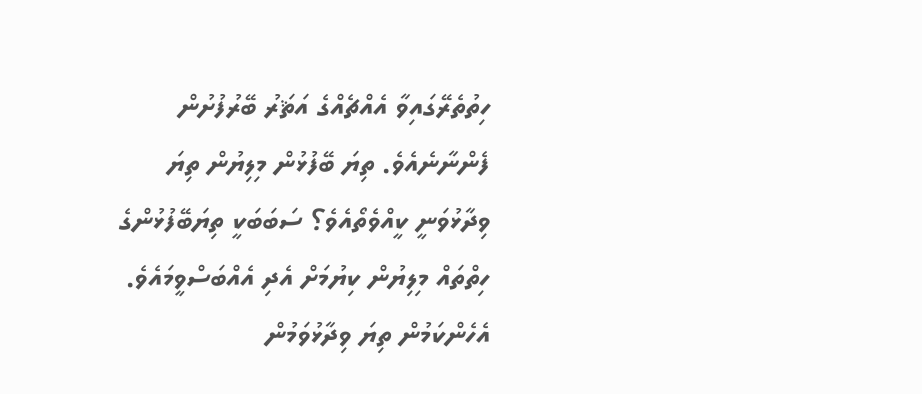ހިތުތެރޭގައިވާ އެއްޗެއްގެ އަޘަރު ބޭރުފުށުން ފެންނާނެއެވެ. ތިޔަ ބޭފުޅުން މިލިޔުން ތިޔަ ވިދާޅުވަނީ ކީއްވެތޯއެވެ؟ ސަބަބަކީ ތިޔަބޭފުޅުންގެ ހިތްތައް މިލިޔުން ކިޔުމަށް އެދި އެއްބަސްވީމައެވެ. އެހެންކަމުން ތިޔަ ވިދާޅުވަމުން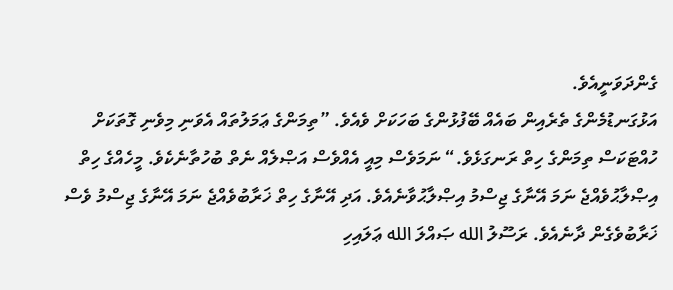ގެންދަވަނީއެވެ.
އަޅުގަނޑުމެންގެ ތެރެއިން ބައެއް ބޭފުޅުންގެ ބަހަކަށް ވެއެވެ. ”ތިމަންގެ ޢަމަލުތައް އެވަނި މިވެނި ގޮތަކަށް ހުއްޓަކަސް ތިމަންގެ ހިތް ރަނގަޅެވެ.“ ނަމަވެސް މިއީ އެއްވެސް އަޞްލެއް ނެތް ބުހުތާނެކެވެ. މީހެއްގެ ހިތް އިޞްލާޙުވެއްޖެ ނަމަ އޭނާގެ ޖިސްމު އިޞްލާޙުވާނެއެވެ. އަދި އޭނާގެ ހިތް ޚަރާބުވެއްޖެ ނަމަ އޭނާގެ ޖިސްމު ވެސް ޚަރާބުވެގެން ދާނެއެވެ. ރަސޫލު الله ޞައްލަ الله ޢަލައިހި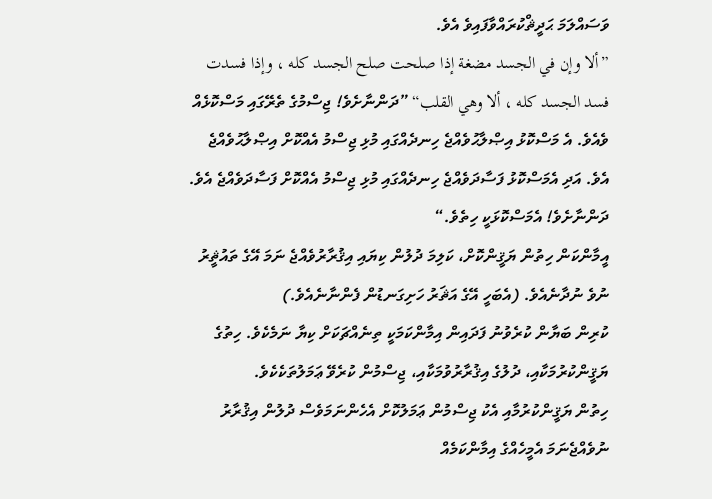ވަސައްލަމަ ޙަދީޘްކުރައްވާފައިވެ އެވެ.
”ألا وإن في الجسد مضغة إذا صلحت صلح الجسد كله ، وإذا فسدت فسد الجسد كله ، ألا وهي القلب“ ”ދަންނާށެވެ! ޖިސްމުގެ ތެރޭގައި މަސްކޮޅެއް ވެއެވެ. އެ މަސްކޮޅު އިޞްލާޙުވެއްޖެ ހިނދެއްގައި މުޅި ޖިސްމު އެއްކޮށް އިޞްލާޙުވެއްޖެ އެވެ. އަދި އެމަސްކޮޅު ފަސާދަވެއްޖެ ހިނދެއްގައި މުޅި ޖިސްމު އެއްކޮށް ފަސާދަވެއްޖެ އެވެ. ދަންނާށެވެ! އެމަސްކޮޅަކީ ހިތެވެ.“
އީމާންކަން ހިތުން ޔަޤީންކޮށް، ކަލިމަ ދުލުން ކިޔައި އިޤުރާރުވެއްޖެ ނަމަ އޭގެ ތައުޘީރު ނުވެ ނުދާނެއެވެ. (އެބަހީ އޭގެ އަޘަރު ހަށިގަނޑުން ފެންނާނެއެވެ.)
ކުރިން ބަޔާން ކުރެވުނު ފަދައިން އިމާންކަމަކީ ތިނެއްޗަކަށް ކިޔާ ނަމެކެވެ. ހިތުގެ ޔަޤީންކުރުމަކާއި، ދުލުގެ އިޤުރާރުވުމަކާއި، ޖިސްމުން ކުރެވޭ ޢަމަލުތަކެކެވެ.
ހިތުން ޔަޤީންކުރުމާއި އެކު ޖިސްމުން ޢަމަލުކޮށް އެހެންނަމަވެސް ދުލުން އިޤުރާރު ނުވެއްޖެނަމަ އެމީހެއްގެ އިމާންކަމެއް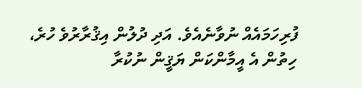ފުރިހަމައެއް ނުވާނެއެވެ. އަދި ދުލުން އިޤުރާރުވެ ހުރެ، ހިތުން އެ އީމާންކަން ޔަޤީން ނުކުރާ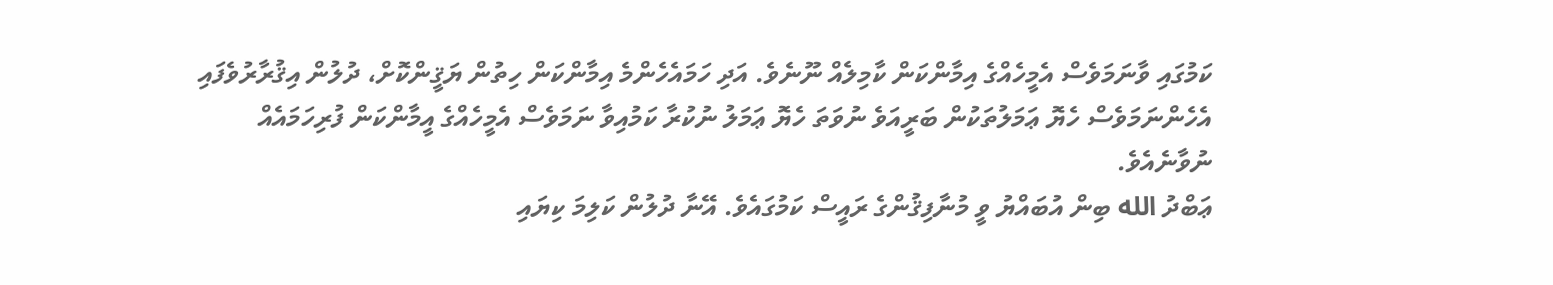ކަމުގައި ވާނަމަވެސް އެމީހެއްގެ އިމާންކަން ކާމިލެއް ނޫނެވެ. އަދި ހަމައެހެންމެ އިމާންކަން ހިތުން ޔަޤީންކޮށް، ދުލުން އިޤުރާރުވެފައި އެހެންނަމަވެސް ހެޔޮ ޢަމަލުތަކުން ބަރީއަވެ ނުވަތަ ހެޔޮ ޢަމަލު ނުކުރާ ކަމުއިވާ ނަމަވެސް އެމީހެއްގެ އީމާންކަން ފުރިހަމައެއް ނުވާނެއެވެ.
ޢަބްދު الله ބިން އުބައްޔު ވީ މުނާފިޤުންގެ ރައީސް ކަމުގައެވެ. އޭނާ ދުލުން ކަލިމަ ކިޔައި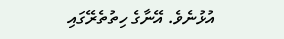އުޅުނެވެ. އޭނާގެ ހިތުތެރޭގައި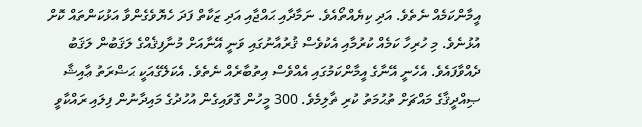އީމާންކަމެއް ނެތެވެ. އަދި ކިޔެއްތޯއެވެ. ނަމާދާއި ޙައްޖާއި އަދި ޒަކާތް ފަދަ ހެޔޮވެގެންވާ އަޅުކަންތައް ކޮށް އުޅުނެވެ. މި ހުރިހާ ކަމެއް ކުރުމާއި އެކުވެސް ޤުރުއާނުގައި ވަނީ އޭނާއަށް މުނާފިޤެއްގެ ލަޤަބުން ލަޤަބު ދެއްވާފައެވެ. އެހެނީ އޭނާގެ އީމާންކަމުގައި އެއްވެސް އިތުބާރެއް ނެތެވެ. އެކަލޭގެއަކީ ޙަޟްރަތު ޢާއިޝާ ޞިއްދީޤާގެ މައްޗަށް ތުޙުމަތު ކުރި ޡާލިމެވެ. 300 މީހުން ގޮވައިގެން އުހުދުގެ މައިދާނުން ފިލައި ރައްކާވީ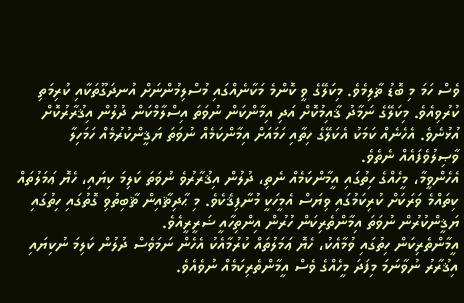ވެސް ހަމަ މި ބޮޑު ޡާލިމެވެ. މިކަލޭގެ ވީ ކޮންމެ މަކާނެއްގައި މުސްލިމުންނަށް އުނދަގޫތަކާއި ކުރިމަތި ކުރުވިއެވެ. މިކަލޭގެ ނަމާދު ޤާއިމުކޮށް އަދި އިމާންކަން ނުވަތަ އިސްލާމްކަން ދުލުން އިޤުރާރުކޮށް އުޅުނެވެ. އެހެނެއް ކަމަކު އެކަލޭގެ ހިތާއި ހަމައަށް އިމާންކަމެއް ނުވަތަ ޔަޤީންކުރުމެއް ހަމަހިލާ ވާޞިލުވެފައެއް ނެތެވެ.
އެހެންވީމާ، މީހެއްގެ ހިތުގައި އީމާންކަމެއް ނެތި، ދުލުން އިޤުރާރުވެ ނުވަތަ ކަލިމަ ކިޔައި، ހެޔޮ ޢަމަލުތައް ކިތައްމެ ވަރަކަށް ކުރިކަމުގައި ވިޔަސް އެމީހަކީ މުނާފިޤެކެވެ. މި ޙާދިޘާއިން ޘާބިތުވި ގޮތުގައި ހިތުގައި ޔަޤީންކުރުން ނުވަތަ އިމާންތެރިކަން ހުރުން އިންތިހާއީ ޟަރީރީއެވެ.
އީމާންތެރިކަން ހިތުގައި ވުމާއެކު، ހެޔޮ ޢަމަލުތައް ކުރުމާއެކު އެހެން ނަމަވެސް ދުލުން ކަލިމަ ނުކިޔައި އިޤުރާރު ނުވާނަމަ މިފަދަ މީހެއްގެ ވެސް އީމާންތެރިކަމެއް ނުވެއެވެ.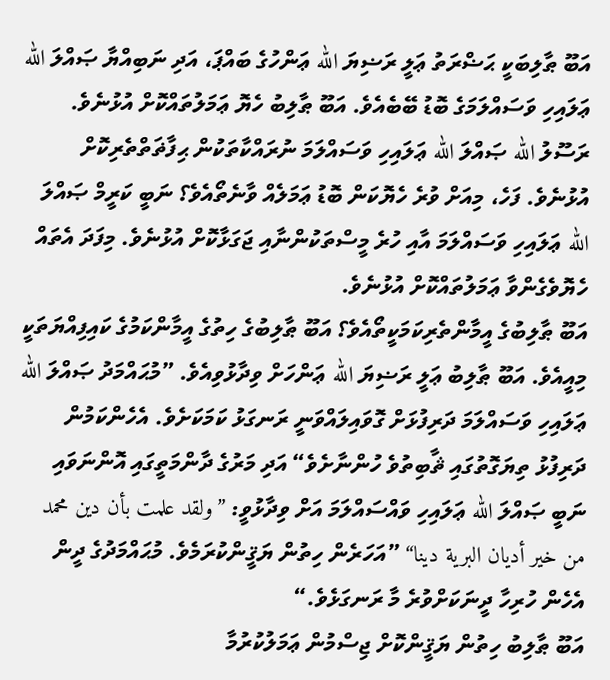އަބޫ ޠާލިބަކީ ޙަޟްރަތު ޢަލީ ރަޟިޔަ الله ޢަންހުގެ ބައްޕަ، އަދި ނަބިއްޔާ ޞައްލަ الله ޢަލައިހި ވަސައްލަމަގެ ބޮޑު ބޭބެއެވެ. އަބޫ ޠާލިބު ހެޔޮ ޢަމަލުތައްކޮށް އުޅުނެވެ. ރަސޫލު الله ޞައްލަ الله ޢަލައިހި ވަސައްލަމަ ނުރައްކާތަކުން ޙިފާޡަތްތެރިކޮށް އުޅުނެވެ. ފަހެ، މިއަށް ވުރެ ހެޔޮކަން ބޮޑު ޢަމަލެއް ވާނެތޯއެވެ؟ ނަބީ ކަރީމް ޞައްލަ الله ޢަލައިހި ވަސައްލަމަ އާއި ހުރެ މީސްތަކުންނާއި ޖަގަޅާކޮށް އުޅުނެވެ. މިފަދަ އެތައް ހެޔޮވެގެންވާ ޢަމަލުތައްކޮށް އުޅުނެވެ.
އަބޫ ޠާލިބުގެ އީމާންތެރިކަމަކީތޯއެވެ؟ އަބޫ ޠާލިބުގެ ހިތުގެ އީމާންކަމުގެ ކައިފިއްޔަތަކީ މިއީއެވެ. އަބޫ ޠާލިބު ޢަލީ ރަޟިޔަ الله ޢަންހަށް ވިދާޅުވިއެވެ. ”މުޙައްމަދު ޞައްލަ الله ޢަލައިހި ވަސައްލަމަ ދަރިފުޅަށް ގޮވައިލައްވަނީ ރަނގަޅު ކަމަކަށެވެ. އެހެންކަމުން ދަރިފުޅު ތިޔަގޮތުގައި ޘާބިތުވެ ހުންނާށެވެ“ އަދި މަރުގެ ދާންމަތީގައި އޮންނަވައި ނަބީ ޞައްލަ الله ޢަލައިހި ވައްސައްލަމަ އަށް ވިދާޅުވީ: ”ولقد علمت بأن دين محمد من خير أديان البرية دينا“ ”އަހަރެން ހިތުން ޔަޤީންކުރަމެވެ. މުޙައްމަދުގެ ދީން އެހެން ހުރިހާ ދީނަކަށްވުރެ މާ ރަނގަޅެވެ.“
އަބޫ ޠާލިބު ހިތުން ޔަޤީންކޮށް ޖިސްމުން ޢަމަލުކުރުމާ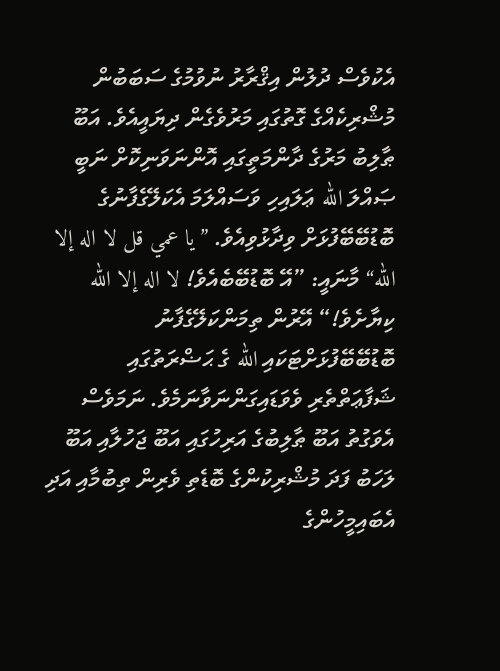އެކުވެސް ދުލުން އިޤްރާރު ނުވުމުގެ ސަބަބުން މުޝްރިކެއްގެ ގޮތުގައި މަރުވެގެން ދިޔައީއެވެ. އަބޫ ޠާލިބު މަރުގެ ދާންމަތީގައި އޮންނަވަނިކޮށް ނަބީ ޞައްލަ الله ޢަލައިހި ވަސައްލަމަ އެކަލޭގެފާނުގެ ބޮޑުބޭބޭފުޅަށް ވިދާޅުވިއެވެ. ”يا عمي قل لا اله إلا الله“ މާނައީ: ”އޭ ބޮޑުބޭބެއެވެ! لا اله إلا الله ކިޔާށެވެ!“ އޭރުން ތިމަންކަލޭގެފާނު ބޮޑުބޭބޭފުޅަށްޓަކައި الله ގެ ޙަޟްރަތުގައި ޝަފާޢަތްތެރި ވެވަޑައިގަންނަވާނަމެވެ. ނަމަވެސް އެވަގުތު އަބޫ ޠާލިބުގެ އަރިހުގައި އަބޫ ޖަހުލާއި އަބޫ ލަހަބު ފަދަ މުޝްރިކުންގެ ބޮޑެތި ވެރިން ތިބުމާއި އަދި އެބައިމީހުންގެ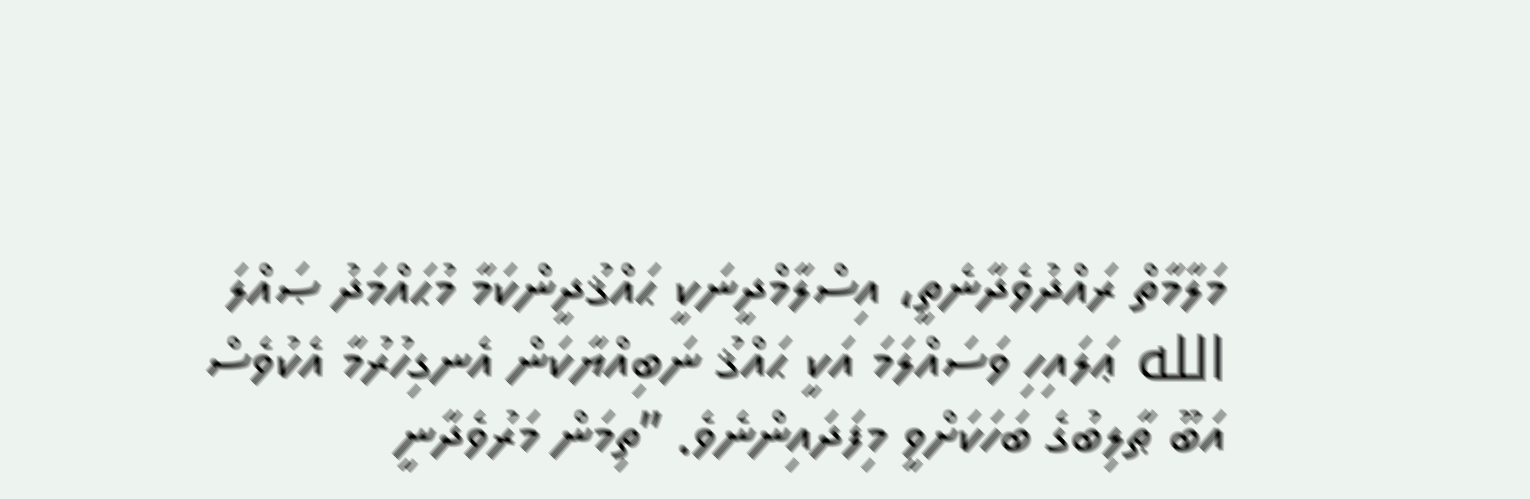މަލާމާތް ރައްދުވެދާނެތީ، އިސްލާމްދީނަކީ ޙައްޤުދީންކަމާ މުޙައްމަދު ޞައްލަ الله ޢަލައިހި ވަސައްލަމަ އަކީ ޙައްޤު ނަބިއްޔާކަން އެނގިހުރުމާ އެކުވެސް އަބޫ ޠާލިބުގެ ބަހަކަށްވީ މިފަދައިންނެވެ. ”ތިމަން މަރުވެދާނީ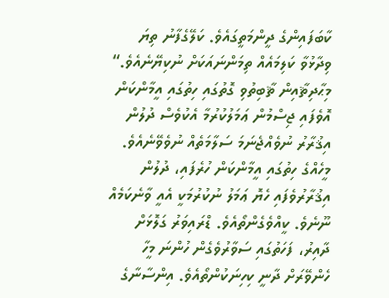ކާބަފައިންގެ ދީންމަތީގައެވެ. ކަލޭގެފާނު ތިޔަ ވިދާޅުވާ ކަލިމައެއް ތިމަންނައަކަށް ނުކިޔޭނެއެވެ.“
މިޙާދިޘާއިން ޘާބިތުވި ގޮތުގައި ހިތުގައި އީމާންކަން އޮވެފައި ޖިސްމުން ޢަމަލުކުރުމާ އެކުވެސް ދުލުން އިޤުރާރު ނުވެއްޖެނަމަ ސަލާމަތެއް ނުވެވޭނެއެވެ.
މީހެއްގެ ހިތުގައި އީމާންކަން ހުރެފައި، ދުލުން އިޤުރާރުވެފައި ހެޔޮ ޢަމަލު ނުކުރުމަކީ އެއީ ވާނެކަމެއް ނޫނެވެ. ކީއްވެގެންތޯއެވެ. ޑްރައިވަރު ގަލޮޅަށް ދާއިރު، ފަހަތުގައި ސަވާރުވެގެން ހުންނަ މީހާ ހެންވޭރަށް ދާނީ ކިހިނަކުންތޯއެވެ. އިންސާނާގެ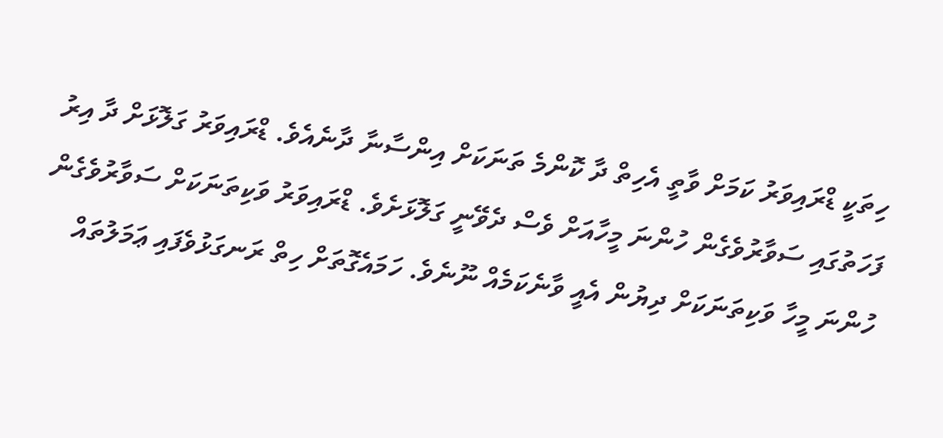ހިތަކީ ޑްރައިވަރު ކަމަށް ވާތީ އެހިތް ދާ ކޮންމެ ތަނަކަށް އިންސާނާ ދާނެއެވެ. ޑްރައިވަރު ގަލޮޅަށް ދާ އިރު ފަހަތުގައި ސަވާރުވެގެން ހުންނަ މީހާއަށް ވެސް ދެވޭނީ ގަލޮޅަށެވެ. ޑްރައިވަރު ވަކިތަނަކަށް ސަވާރުވެގެން ހުންނަ މީހާ ވަކިތަނަކަށް ދިޔުން އެއީ ވާނެކަމެއް ނޫނެވެ. ހަމައެގޮތަށް ހިތް ރަނގަޅުވެފައި ޢަމަލުތައް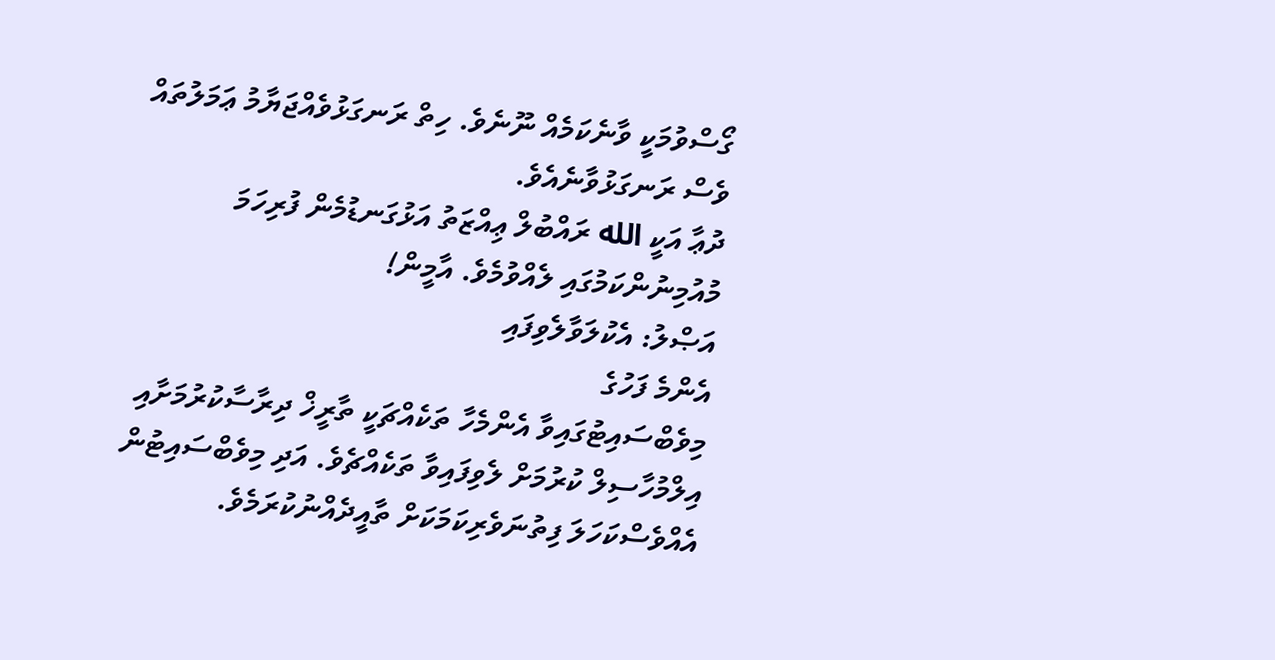ގޯސްވުމަކީ ވާނެކަމެއް ނޫނެވެ. ހިތް ރަނގަޅުވެއްޖަޔާމު ޢަމަލުތައް ވެސް ރަނގަޅުވާނެއެވެ.
ދުޢާ އަކީ الله ރައްބުލް ޢިއްޒަތު އަޅުގަނޑުމެން ފުރިހަމަ މުއުމިނުންކަމުގައި ލެއްވުމެވެ. އާމީން!
އަޞްލު: އެކުލަވާލެވިފައި
އެންމެ ފަހުގެ
މިވެބްސައިޓުގައިވާ އެންމެހާ ތަކެއްޗަކީ ތާރީޚް ދިރާސާކުރުމަށާއި އިލްމުހާސިލް ކުރުމަށް ލެވިފައިވާ ތަކެއްޗެވެ. އަދި މިވެބްސައިޓުން އެއްވެސްކަހަލަ ފިތުނަވެރިކަމަކަށް ތާއީދެއްނުކުރަމެވެ.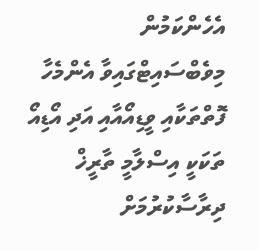އެހެންކަމުން މިވެބްސައިޓްގައިވާ އެންމެހާ ފޮތްތަކާއި ވީޑިއޯއާއި އަދި އޯޑިއޯ ތަކަކީ އިސްލާމީ ތާރީޚް ދިރާސާކުރުމަށް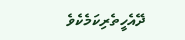ދޭއެހީތެރިކަމެކެވެ